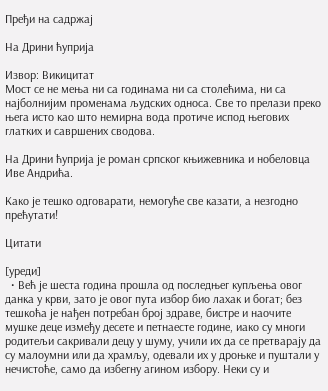Пређи на садржај

На Дрини ћуприја

Извор: Викицитат
Мост се не мења ни са годинама ни са столећима, ни са најболнијим променама људских односа. Све то прелази преко њега исто као што немирна вода протиче испод његових глатких и савршених сводова.

На Дрини ћуприја је роман српског књижевника и нобеловца Иве Андрића.

Како је тешко одговарати, немогуће све казати, а незгодно прећутати!

Цитати

[уреди]
  • Већ је шеста година прошла од последњег купљења овог данка у крви, зато је овог пута избор био лахак и богат; без тешкоћа је нађен потребан број здраве, бистре и наочите мушке деце између десете и петнаесте године, иако су многи родитељи сакривали децу у шуму, учили их да се претварају да су малоумни или да храмљу, одевали их у дроњке и пуштали у нечистоће, само да избегну агином избору. Неки су и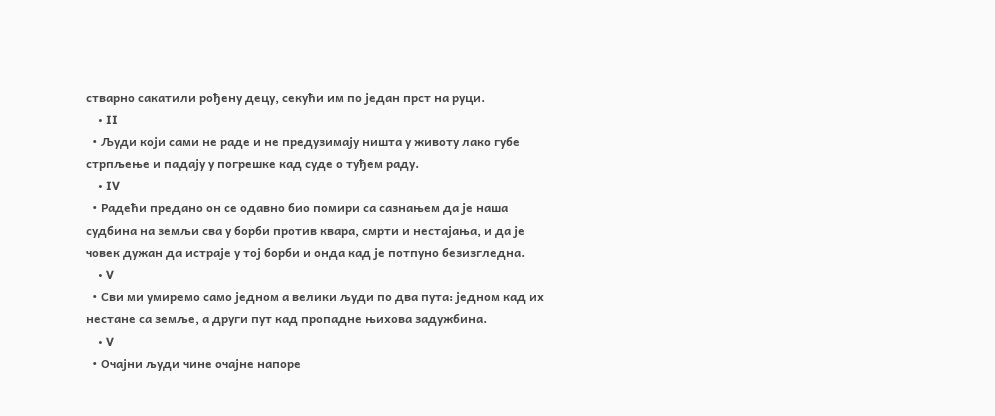стварно сакатили рођену децу, секући им по један прст на руци.
    • II
  • Људи који сами не раде и не предузимају ништа у животу лако губе стрпљење и падају у погрешке кад суде о туђем раду.
    • IV
  • Радећи предано он се одавно био помири са сазнањем да је наша судбина на земљи сва у борби против квара, смрти и нестајања, и да је човек дужан да истраје у тој борби и онда кад је потпуно безизгледна.
    • V
  • Сви ми умиремо само једном а велики људи по два пута: једном кад их нестане са земље, а други пут кад пропадне њихова задужбина.
    • V
  • Очајни људи чине очајне напоре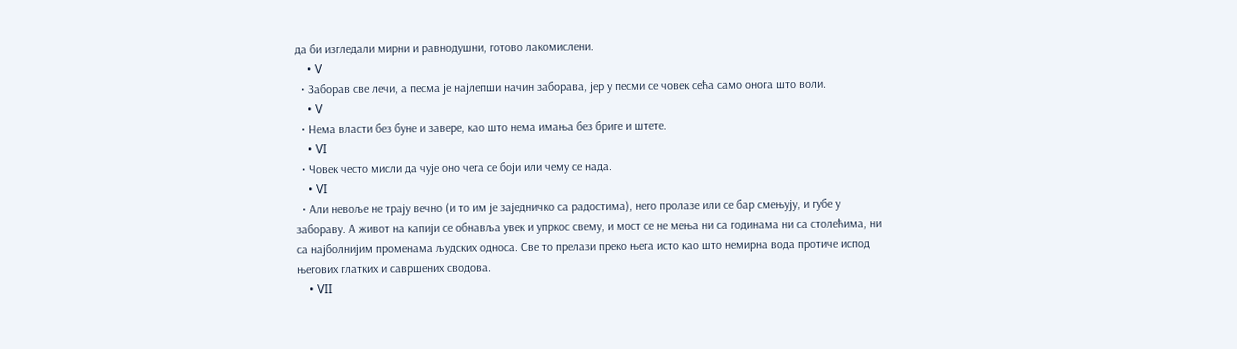да би изгледали мирни и равнодушни, готово лакомислени.
    • V
  • Заборав све лечи, а песма је најлепши начин заборава, јер у песми се човек сећа само онога што воли.
    • V
  • Нема власти без буне и завере, као што нема имања без бриге и штете.
    • VI
  • Човек често мисли да чује оно чега се боји или чему се нада.
    • VI
  • Али невоље не трају вечно (и то им је заједничко са радостима), него пролазе или се бар смењују, и губе у забораву. А живот на капији се обнавља увек и упркос свему, и мост се не мења ни са годинама ни са столећима, ни са најболнијим променама људских односа. Све то прелази преко њега исто као што немирна вода протиче испод његових глатких и савршених сводова.
    • VII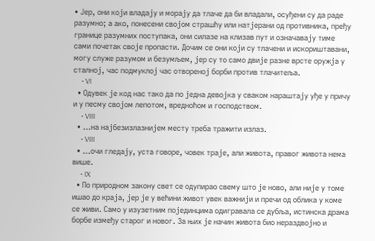• Јер, они који владају и морају да тлаче да би владали, осуђени су да раде разумно; а ако, понесени својом страшћу или натјерани од противника, пређу границе разумних поступака, они силазе на клизав пут и означавају тиме сами почетак своје пропасти. Дочим се они који су тлачени и искориштавани, могу служе разумом и безумљем, јер су то само двије разне врсте оружја у сталној, час подмуклој час отвореној борби против тлачитеља.
    • VI
  • Одувек је код нас тако да по једна девојка у сваком нараштају уђе у причу и у песму својом лепотом, вредноћом и господством.
    • VIII
  • …на најбезизлазнијем месту треба тражити излаз.
    • VIII
  • …очи гледају, уста говоре, човек траје, али живота, правог живота нема више.
    • IX
  • По природном закону свет се одупирао свему што је ново, али није у томе ишао до краја, јер је у већини живот увек важнији и пречи од облика у коме се живи. Само у изузетним појединцима одигравала се дубља, истинска драма борбе између старог и новог. За њих је начин живота био нераздвојно и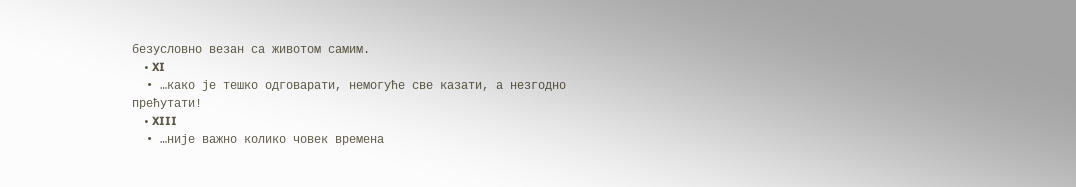безусловно везан са животом самим.
    • XI
  • …како је тешко одговарати, немогуће све казати, а незгодно прећутати!
    • XIII
  • …није важно колико човек времена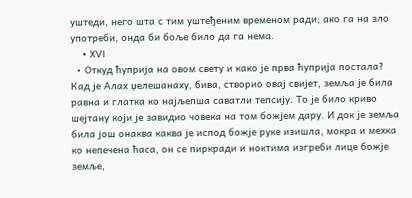уштеди, него шта с тим уштеђеним временом ради; ако га на зло употреби, онда би боље било да га нема.
    • XVI
  • Откуд ћуприја на овом свету и како је прва ћуприја постала? Кад је Алах џелешанаху, бива, створио овај свијет, земља је била равна и глатка ко најљепша саватли тепсију. То је било криво шејтану који је завидио човека на том божјем дару. И док је земља била још онаква каква је испод божје руке изишла, мокра и мехка ко непечена ћаса, он се пиркради и ноктима изгреби лице божје земље,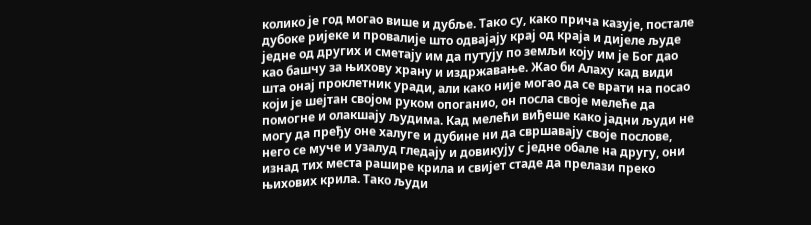колико је год могао више и дубље. Тако су, како прича казује, постале дубоке ријеке и провалије што одвајају крај од краја и дијеле људе једне од других и сметају им да путују по земљи коју им је Бог дао као башчу за њихову храну и издржавање. Жао би Алаху кад види шта онај проклетник уради, али како није могао да се врати на посао који је шејтан својом руком опоганио, он посла своје мелеће да помогне и олакшају људима. Кад мелећи виђеше како јадни људи не могу да пређу оне халуге и дубине ни да свршавају своје послове, него се муче и узалуд гледају и довикују с једне обале на другу, они изнад тих места рашире крила и свијет стаде да прелази преко њихових крила. Тако људи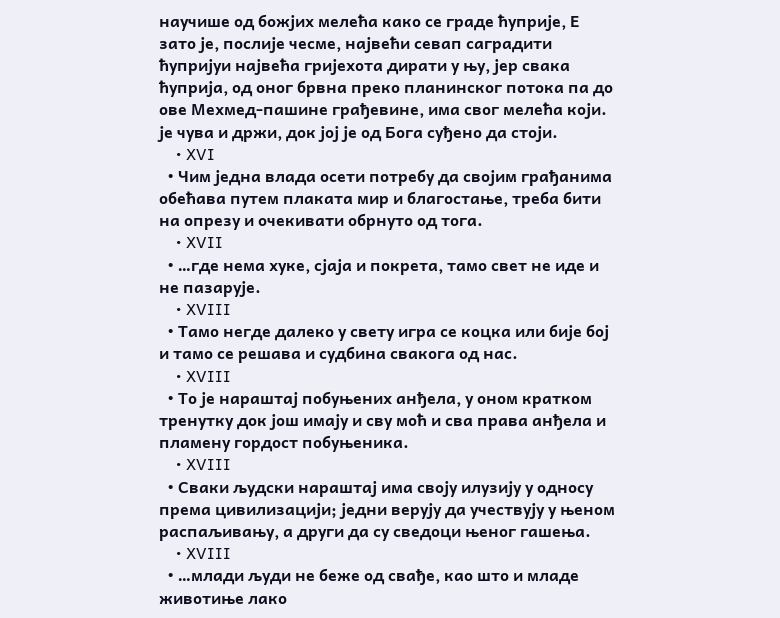научише од божјих мелећа како се граде ћуприје, Е зато је, послије чесме, највећи севап саградити ћупријуи највећа гријехота дирати у њу, јер свака ћуприја, од оног брвна преко планинског потока па до ове Мехмед-пашине грађевине, има свог мелећа који. је чува и држи, док јој је од Бога суђено да стоји.
    • XVI
  • Чим једна влада осети потребу да својим грађанима обећава путем плаката мир и благостање, треба бити на опрезу и очекивати обрнуто од тога.
    • XVII
  • …где нема хуке, сјаја и покрета, тамо свет не иде и не пазарује.
    • XVIII
  • Тамо негде далеко у свету игра се коцка или бије бој и тамо се решава и судбина свакога од нас.
    • XVIII
  • То је нараштај побуњених анђела, у оном кратком тренутку док још имају и сву моћ и сва права анђела и пламену гордост побуњеника.
    • XVIII
  • Сваки људски нараштај има своју илузију у односу према цивилизацији; једни верују да учествују у њеном распаљивању, а други да су сведоци њеног гашења.
    • XVIII
  • …млади људи не беже од свађе, као што и младе животиње лако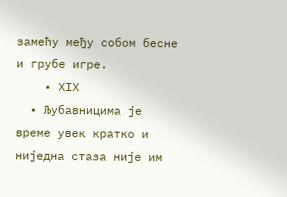замећу међу собом бесне и грубе игре.
    • XIX
  • Љубавницима је време увек кратко и ниједна стаза није им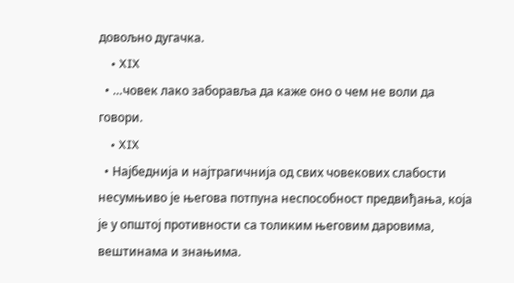довољно дугачка.
    • XIX
  • …човек лако заборавља да каже оно о чем не воли да говори.
    • XIX
  • Најбеднија и најтрагичнија од свих човекових слабости несумњиво је његова потпуна неспособност предвиђања, која је у општој противности са толиким његовим даровима, вештинама и знањима.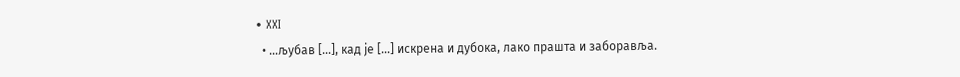• XXI
  • …љубав […], кад је […] искрена и дубока, лако прашта и заборавља.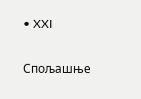• XXI

Спољашње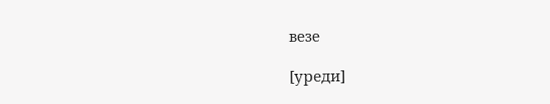везе

[уреди]